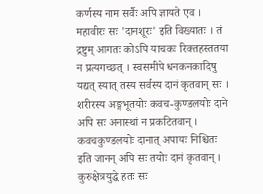कर्णस्य नाम सर्वैः अपि ज्ञायते एव । महावीरः सः 'दानशूरः' इति विख्यातः । तं द्रष्टुम् आगतः कोऽपि याचकः रिक्तहस्ततया न प्रत्यगच्छत् । स्वसमीपे धनकनकादिषु यद्यत् स्यात् तस्य सर्वस्य दानं कृतवान् सः । शरीरस्य अङ्गभूतयोः कवच-कुण्डलयोः दाने अपि सः अनास्थां न प्रकटितवान् । कवचकुण्डलयोः दानात् अपायः निश्चितः इति जानन् अपि सः तयोः दानं कृतवान् ।
कुरुक्षेत्रयुद्धे हतः सः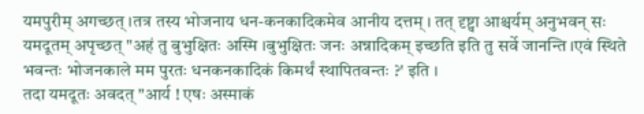यमपुरीम् अगच्छत् ।तत्र तस्य भोजनाय धन-कनकादिकमेव आनीय दत्तम् । तत् दृष्ट्वा आश्चर्यम् अनुभवन् सः यमदूतम् अपृच्छत् "अहं तु बुभुक्षितः अस्मि ।बुभुक्षितः जनः अन्नादिकम् इच्छति इति तु सर्वे जानन्ति ।एवं स्थिते भवन्तः भोजनकाले मम पुरतः धनकनकादिकं किमर्थं स्थापितवन्तः ?' इति ।
तदा यमदूतः अवदत् "आर्य ! एषः अस्माकं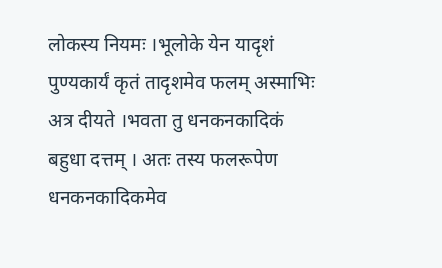लोकस्य नियमः ।भूलोके येन यादृशं पुण्यकार्यं कृतं तादृशमेव फलम् अस्माभिः अत्र दीयते ।भवता तु धनकनकादिकं बहुधा दत्तम् । अतः तस्य फलरूपेण धनकनकादिकमेव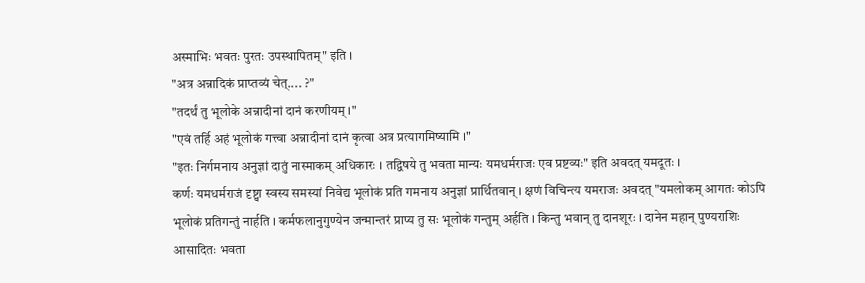अस्माभिः भवतः पुरतः उपस्थापितम्" इति ।
"अत्र अन्नादिकं प्राप्तव्यं चेत्.... ?"
"तदर्थं तु भूलोके अन्नादीनां दानं करणीयम् ।"
"एवं तर्हि अहं भूलोकं गत्त्वा अन्नादीनां दानं कृत्वा अत्र प्रत्यागमिष्यामि ।"
"इतः निर्गमनाय अनुज्ञां दातुं नास्माकम् अधिकारः । तद्विषये तु भवता मान्यः यमधर्मराजः एव प्रष्टव्यः" इति अवदत् यमदूतः ।
कर्णः यमधर्मराजं दृष्ट्वा स्वस्य समस्यां निवेद्य भूलोकं प्रति गमनाय अनुज्ञां प्रार्थितवान् । क्षणं विचिन्त्य यमराजः अवदत् "यमलोकम् आगतः कोऽपि भूलोकं प्रतिगन्तुं नार्हति । कर्मफलानुगुण्येन जन्मान्तरं प्राप्य तु सः भूलोकं गन्तुम् अर्हति । किन्तु भवान् तु दानशूरः । दानेन महान् पुण्यराशिः आसादितः भवता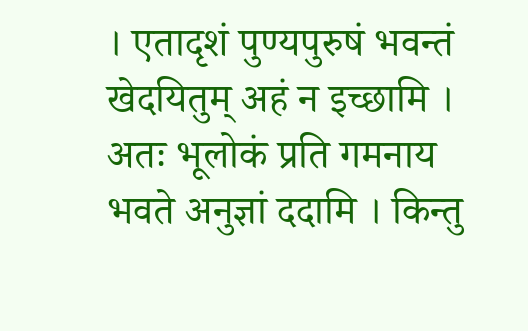। एतादृशं पुण्यपुरुषं भवन्तं खेदयितुम् अहं न इच्छामि । अतः भूलोकं प्रति गमनाय भवते अनुज्ञां ददामि । किन्तु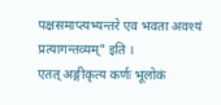पक्षसमाप्त्यभ्यन्तरे एव भवता अवश्यं प्रत्यागन्तव्यम्" इति ।
एतत् अङ्गीकृत्य कर्णः भूलोकं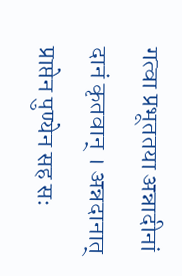गत्वा प्रभूततया अन्नादीनां दानं कृतवान् । अन्नदानात् प्राप्तेन पुण्येन सह सः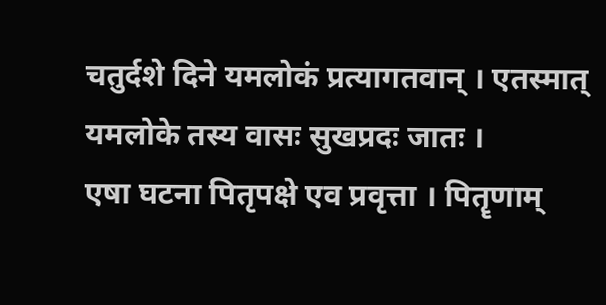चतुर्दशे दिने यमलोकं प्रत्यागतवान् । एतस्मात् यमलोके तस्य वासः सुखप्रदः जातः ।
एषा घटना पितृपक्षे एव प्रवृत्ता । पितॄणाम्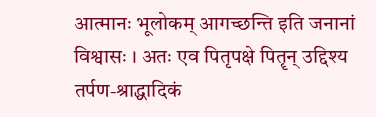आत्मानः भूलोकम् आगच्छन्ति इति जनानां विश्वासः । अतः एव पितृपक्षे पितॄन् उद्दिश्य तर्पण-श्राद्धादिकं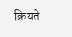क्रियते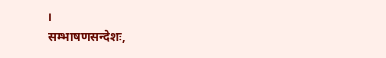।
सम्भाषणसन्देशः,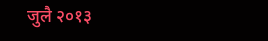जुलै २०१३